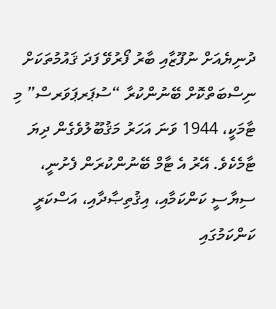ދުނިޔެއަށް ނުފޫޒާއި ބާރު ފޯރުވޭ ފަދަ ޤައުމުތަކަށް ނިސްބަތްކޮށް ބޭނުންކުރާ “ސުޕަރޕަވަރސް” މި ޓާމަކީ، 1944 ވަނަ އަހަރު މަޤުބޫލުވެގެން ދިޔަ ޓާމެކެވެ. އޭރު އެ ޓާމް ބޭނުންކުރަން ފެށުނީ، ސިޔާސީ ކަންކަމާއި، އިޤުތިޞާދާއި، އަސްކަރީ ކަންކަމުގައި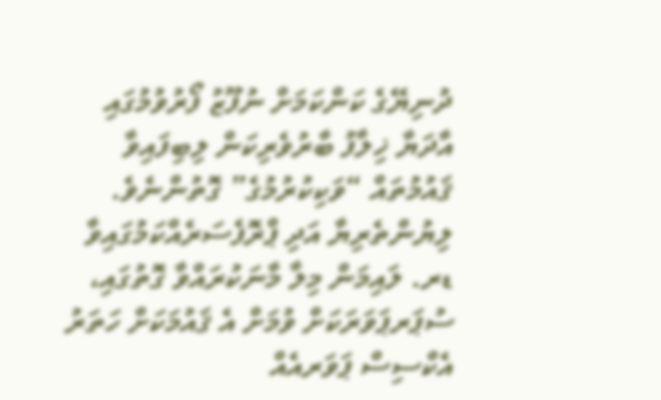ދުނިޔޭގެ ކަންކަމަށް ނުފޫޒު ފޯރުވުމުގައި އާދަޔާ ޚިލާފު ބާރުވެރިކަން ލިބިފައިވާ ޤައުމުތައް “ވަކިކުރުމުގެ” ގޮތުންނެވެ.
ލިޔުންތެރިޔާ އަދި ޕްރޮފެސަރެއްކަމުގައިވާ ޑރ. ލައިމަން މިލާ މާނަކުރައްވާ ގޮތުގައި، ސުޕަރޕަވަރަކަށް ވުމަށް އެ ޤައުމަކަށް ހަތަރު އެކްސިސް ޕަވަރއެއް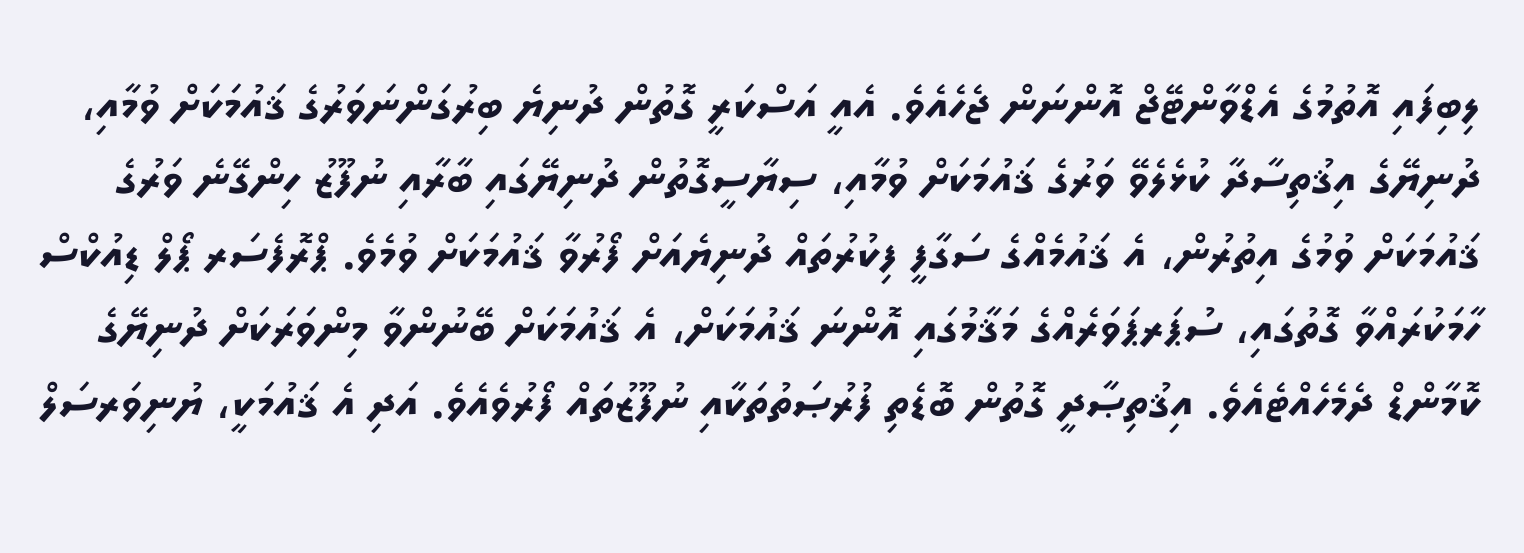ލިބިފައި އޮތުމުގެ އެޑްވާންޓޭޖް އޮންނަން ޖެހެއެވެ. އެއީ އަސްކަރީ ގޮތުން ދުނިޔެ ބިރުގަންނަވަރުގެ ޤައުމަކަށް ވުމާއި، ދުނިޔޭގެ އިޤުތިސާދާ ކުޅެލެވޭ ވަރުގެ ޤައުމަކަށް ވުމާއި، ސިޔާސީގޮތުން ދުނިޔޭގައި ބާރާއި ނުފޫޒު ހިންގޭނެ ވަރުގެ ޤައުމަކަށް ވުމުގެ އިތުރުން، އެ ޤައުމެއްގެ ސަގާފީ ފިކުރުތައް ދުނިޔެއަށް ފޯރުވާ ޤައުމަކަށް ވުމެވެ. ޕްރޮފެސަރ ޕޯލް ޑިއުކްސް ހާމަކުރައްވާ ގޮތުގައި، ސުޕަރޕަވަރެއްގެ މަޤާމުގައި އޮންނަ ޤައުމަކަށް، އެ ޤައުމަކަށް ބޭނުންވާ މިންވަރަކަށް ދުނިޔޭގެ ކޮމާންޑް ދެމެހެއްޓެއެވެ. އިޤުތިޞާދީ ގޮތުން ބޮޑެތި ފުރުޞަތުތަކާއި ނުފޫޒުތައް ފޯރުވެއެވެ. އަދި އެ ޤައުމަކީ، ޔުނިވަރސަލް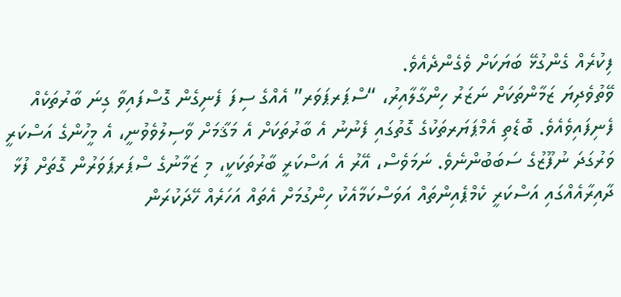ފިކުރެއް ގެންގުޅޭ ބަޔަކަށް ވެގެންދެއެވެ.
ވޭތުވެދިޔަ ޒަމާންތަކަށް ނަޒަރު ހިންގާލާއިރު، “ސްޕަރޕަވަރ” އެއްގެ ސިފަ ފެނިގެން ގޮސްފައިވާ ގިނަ ބާރުތަކެއް ފެނިފައިވެއެވެ. ބޮޑެތި އެމްޕަޔަރތަކުގެ ގޮތުގައި ފެނުނު އެ ބާރުތަކަށް އެ މަޤާމަށް ވާސިލުވެވުނީ، އެ މީހުންގެ އަސްކަރީ ވަރުގަދަ ނުފޫޒުގެ ސަބަބުންނެވެ. ނަމަވެސް، އޭރު އެ އަސްކަރީ ބާރުތަކަކީ، މި ޒަމާނުގެ ސްޕަރޕަވަރުން ގޮތަށް ފުޅާ ދާއިރާއެއްގައި އަސްކަރީ ކެމްޕެއިންތައް އަވަސްކަމާއެކު ހިންގުމަށް އެތައް އަހަރެއް ހޭދަކުރަން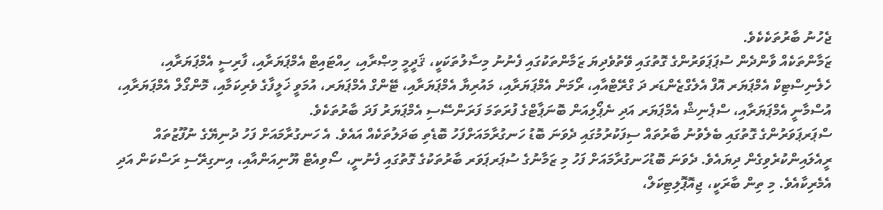ޖެހުނު ބާރުތަކެކެވެ.
ޒަމާންތަކެއް ވާންދެން ސުޕަޕަވަރުންގެ ގޮތުގައި ވޭތުވެދިޔަ ޒަމާންތަކުގައި ފެނުނު މިސާލުތަކަކީ، ޤަދީމީ މިޞްރާއި، ހިއްޓައިޓް އެމްޕަޔަރާއި، ފާރިސީ އެމްޕަޔަރާއި، ހެލެނިސްޓިކް އެމްޕަޔަރ އޮފް އެލެގްޒެންޑަރ ދަ ގްރޭޓްއާއި، ރޯމަން އެމްޕަޔަރާއި، މައުރިޔާ އެމްޕަޔަރާއި، ޓޭންގް އެމްޕަޔަރ، އުމަވީ ޚަލީފާގެ ވެރިކަމާއި، މޮންގޯލް އެމްޕަޔަރާއި، އުސްމާނީ އެމްޕަޔަރާއި، ސްޕެނިޝް އެމްޕަޔަރ އަދި ނެޕޯލިއަން ބޮނަޕާޓްގެ ފުރަތަމަ ފަރަންސޭސި އެމްޕަޔަރު ފަދަ ބާރުތަކެވެ.
ސްޕަރޕަވަރުންގެ ގޮތުގައި ބެލެވުނު ބާރުތައް ސިފަކުރުމުގައި ދެވަނަ ބޮޑު ހަނގުރާމައަށްފަހު ބޮޑެތި ބަދަލުތަކެއް އައެވެ. އެ ހަނގުރާމައަށް ފަހު ދުނިޔޭގެ ނުފޫޒުތައް ރީއެލައިންކުރެވިގެން ދިޔައެވެ. ދެވަނަ ބޮޑުހަނގުރާމައަށް ފަހު މި ޒަމާނުގެ ސުޕަރޕަވަރ ބާރުތަކުގެ ގޮތުގައި ފެނުނީ، ސޯވިއެޓް ޔޫނިއަންއާއި، އިނގިރޭސި ރަސްކަން އަދި އެމެރިކާއެވެ. މި ތިން ބާރަކީ، ޖިއޮޕޮލިޓިކަލް،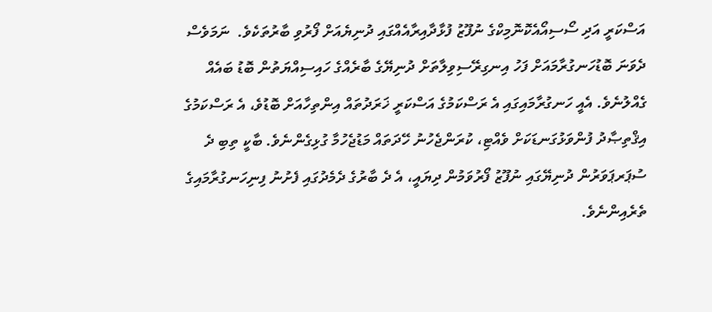އަސްކަރީ އަދި ސޯސިއޯއެކޮނޮމިކްގެ ނުފޫޒު ފުޅާދާއިރާއެއްގައި ދުނިޔެއަށް ފޯރުވި ބާރުތަކެވެ.  ނަމަވެސް ދެވަނަ ބޮޑުހަނގުރާމައަށް ފަހު އިނގިރޭސިވިލާތަށް ދުނިޔޭގެ ބާރެއްގެ ހައިސިއްޔަތުން ބޮޑު ބައެއް ގެއްލުނެވެ. އެއީ ހަނގުރާމައިގައި އެ ރަސްކަމުގެ އަސްކަރީ ޚަރަދުތައް އިންތިހާއަށް ބޮޑުވެ، އެ ރަސްކަމުގެ އިޤްތިޞާދު ފުންވަޅުގަނޑަކަށް ވެއްޓި، ކުރަންޖެހުނު ހޭދަތައް މަޑުޖެހުމާ ގުޅިގެންނެވެ. ބާކީ ތިބި ދެ ސުޕަރޕަވަރުން ދުނިޔޭގައި ނުފޫޒު ފޯރުވަމުން ދިޔައީ، އެ ދެ ބާރުގެ ދެމެދުގައި ފެށުނު ފިނިހަނގުރާމައިގެ ތެރެއިންނެވެ.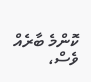ކޮންމެ ބާރެއް ވެސް،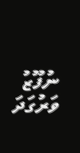ނުފޫޒު ވަރުގަދަ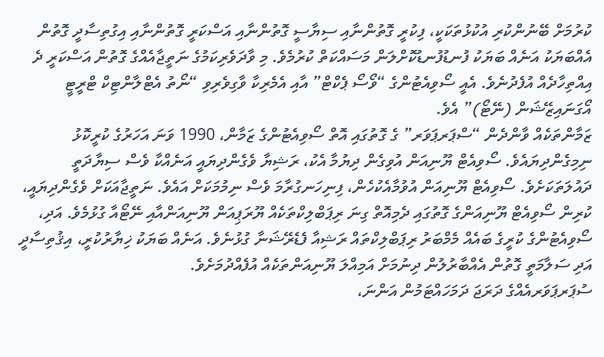ކުރުމަށް ބޭނުންކުރި އުކުޅުތަކަކީ، ފިކުރީ ގޮތުންނާއި ސިޔާސީ ގޮތުންނާއި އަސްކަރީ ގޮތުންނާއި އިގުތިސާދީ ގޮތުން އެއްބަޔަކު އަނެއް ބަޔަކު ފުނޑުފުނޑުކޮށްލަން މަސައްކަތް ކުރުމެވެ. މި ވާދަވެރިކަމުގެ ނަތީޖާއެއްގެ ގޮތުން އަސްކަރީ ދެ އިއްތިހާދެއް އުފެދުނެވެ. އެއީ ސޯވިއެޓުންގެ “ވޯސޯ ޕެކްޓް” އާއި އެމެރިކާ ވާގިވެރިވި “ނޯތު އެޓްލާންޓިކް ޓްރީޓީ އޯގަނައިޒޭޝަން (ނޭޓޯ)” އެވެ.
ޒަމާންތަކެއް ވާންދެން “ސްޕަރޕަވަރ” ގެ ގޮތުގައި އޮތް ސޯވިއެޓުންގެ ޒަމާން، 1990 ވަނަ އަހަރުގެ ކުރީކޮޅު ނިމިގެންދިޔައެވެ. ސޯވިއެޓް ޔޫނިއަން އުވިގެން ދިޔުމާ އެކު، ރަޝިޔާ ވެގެންދިޔައީ އަނެއްކާ ވެސް ސިޔާދަތީ ދައުލަތަކަށެވެ. ސޯވިއެޓް ޔޫނިއަން އުވުމާއެކުހެން، ފިނިހަނގުރާމަ ވެސް ނިމުމަކަށް އައެވެ. ނަތީޖާއަކަށް ވެގެންދިޔައީ، ކުރިން ސޯވިއެޓް ޔޫނިއަންގެ ގޮތުގައި ދެމިއޮތް ގިނަ ރިޕަބްލިކްތަކެއް ޔޫރަޕިއަން ޔޫނިއަންއާއި ނޭޓޯއާ ގުޅުމެވެ. އަދި، ސޯވިއެޓުންގެ ކުރީގެ ބައެއް މެމްބަރު ރިޕަބްލިކްތައް ރަޝިއާ ފެޑެރޭޝަނާ ގުޅުނެވެ. އަނެއް ބަޔަކު ޚިޔާރުކުރީ، އިޤުތިސާދީ އަދި ސަލާމަތީ ގޮތުން އެއްބާރުލުން ދިނުމަށް އަމިއްލަ ޔޫނިއަންތަކެއް އުފެއްދުމަށެވެ.
ސުޕަރޕަވަރއެއްގެ ދަރަޖަ ދަމަހައްޓަމުން އަންނަ،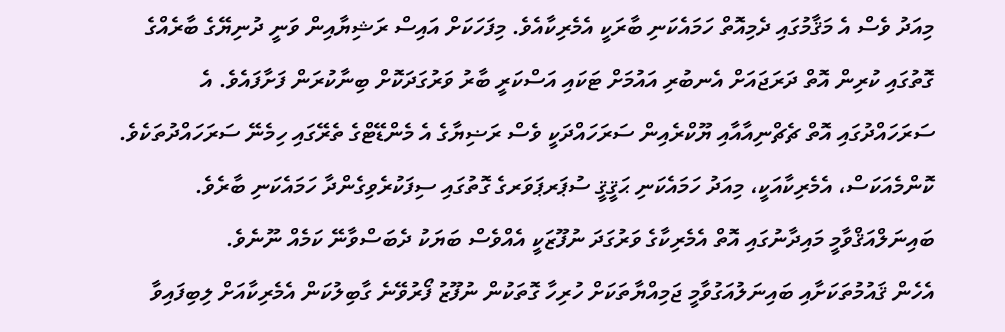މިއަދު ވެސް އެ މަޤާމުގައި ދެމިއޮތް ހަމައެކަނި ބާރަކީ އެމެރިކާއެވެ. މިފަހަކަށް އައިސް ރަޝިޔާއިން ވަނީ ދުނިޔޭގެ ބާރެއްގެ ގޮތުގައި ކުރިން އޮތް ދަރަޖައަށް އެނބުރި އައުމަށް ޓަކައި އަސްކަރީ ބާރު ވަރުގަދަކޮށް ބިނާކުރަން ފަށާފައެވެ. އެ ސަރަހައްދުގައި އޮތް ޗެޗްނިއާއާއި ޔޫކްރެއިން ސަރަހައްދަކީ ވެސް ރަޟިޔާގެ އެ މެންޑޭޓްގެ ތެރޭގައި ހިމެނޭ ސަރަހައްދުތަކެވެ.
ކޮންމެއަކަސް، އެމެރިކާއަކީ، މިއަދު ހަމައެކަނި ޙަޤީޤީ ސުޕަރޕަވަރގެ ގޮތުގައި ސިފަކުރެވިގެންދާ ހަމައެކަނި ބާރެވެ. ބައިނަލްއަޤްވާމީ މައިދާނުގައި އޮތް އެމެރިކާގެ ވަރުގަދަ ނުފޫޒަކީ އެއްވެސް ބަޔަކު ދެބަސްވާނޭ ކަމެއް ނޫނެވެ.
އެހެން ޤައުމުތަކަށާއި ބައިނަލުއަގުވާމީ ޖަމިއްޔާތަކަށް ހުރިހާ ގޮތަކުން ނުފޫޒު ފޯރުވޭނެ ގާބިލުކަން އެމެރިކާއަށް ލިބިފައިވާ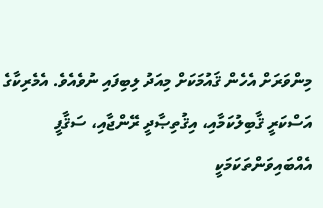މިންވަރަށް އެހެން ޤައުމަކަށް މިއަދު ލިބިފައި ނުވެއެވެ. އެމެރިކާގެ އަސްކަރީ ޤާބިލުކަމާއި، އިޤުތިޞާދީ ރޭންޖާއި، ސަޤާފީ އެއްބައިވަންތަކަމަކީ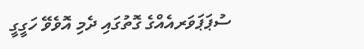ސުޕަޕަވަރއެއްގެ ގޮތުގައި ދެމި އޮވެވޭ ހަގީގީ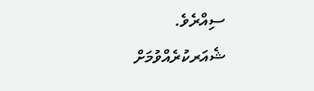ސިއްރެވެ.
ޝެއަރކުރެއްވުމަށް